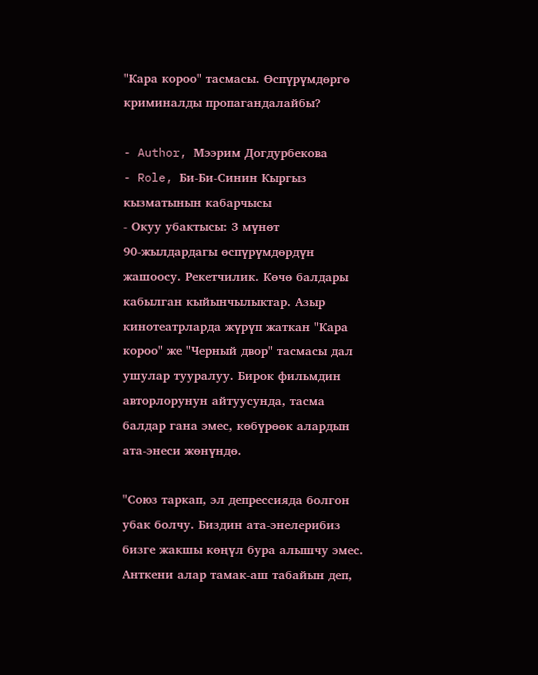"Кара короо" тасмасы. Өспүрүмдөргө криминалды пропагандалайбы?

- Author, Мээрим Догдурбекова
- Role, Би-Би-Синин Кыргыз кызматынын кабарчысы
- Окуу убактысы: 3 мүнөт
90-жылдардагы өспүрүмдөрдүн жашоосу. Рекетчилик. Көчө балдары кабылган кыйынчылыктар. Азыр кинотеатрларда жүрүп жаткан "Кара короо" же "Черный двор" тасмасы дал ушулар тууралуу. Бирок фильмдин авторлорунун айтуусунда, тасма балдар гана эмес, көбүрөөк алардын ата-энеси жөнүндө.

"Союз таркап, эл депрессияда болгон убак болчу. Биздин ата-энелерибиз бизге жакшы көңүл бура алышчу эмес. Анткени алар тамак-аш табайын деп,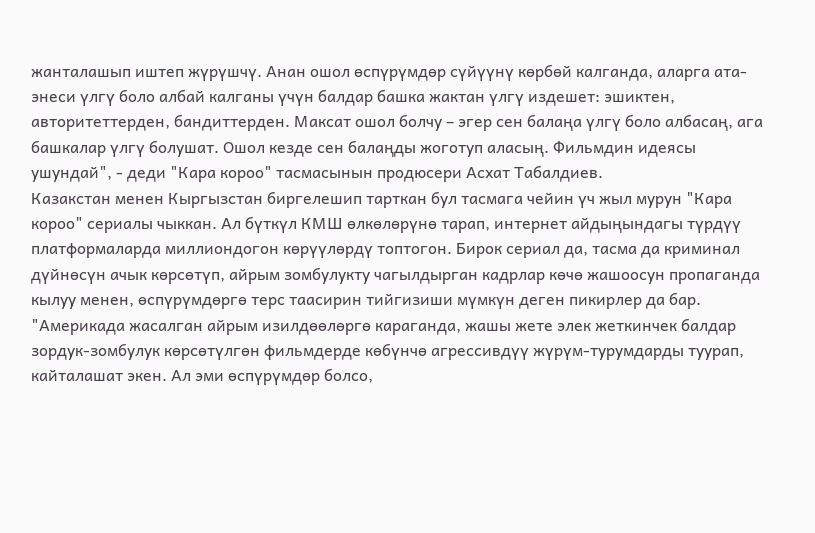жанталашып иштеп жүрүшчү. Анан ошол өспүрүмдөр сүйүүнү көрбөй калганда, аларга ата-энеси үлгү боло албай калганы үчүн балдар башка жактан үлгү издешет: эшиктен, авторитеттерден, бандиттерден. Максат ошол болчу – эгер сен балаңа үлгү боло албасаң, ага башкалар үлгү болушат. Ошол кезде сен балаңды жоготуп аласың. Фильмдин идеясы ушундай", - деди "Кара короо" тасмасынын продюсери Асхат Табалдиев.
Казакстан менен Кыргызстан биргелешип тарткан бул тасмага чейин үч жыл мурун "Кара короо" сериалы чыккан. Ал бүткүл КМШ өлкөлөрүнө тарап, интернет айдыңындагы түрдүү платформаларда миллиондогон көрүүлөрдү топтогон. Бирок сериал да, тасма да криминал дүйнөсүн ачык көрсөтүп, айрым зомбулукту чагылдырган кадрлар көчө жашоосун пропаганда кылуу менен, өспүрүмдөргө терс таасирин тийгизиши мүмкүн деген пикирлер да бар.
"Америкада жасалган айрым изилдөөлөргө караганда, жашы жете элек жеткинчек балдар зордук-зомбулук көрсөтүлгөн фильмдерде көбүнчө агрессивдүү жүрүм-турумдарды туурап, кайталашат экен. Ал эми өспүрүмдөр болсо,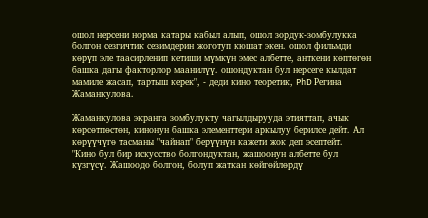ошол нерсени норма катары кабыл алып, ошол зордук-зомбулукка болгон сезгичтик сезимдерин жоготуп кюшат экен. ошол фильмди көрүп эле таасирленип кетиши мүмкүн эмес албетте, анткени көптөгөн башка дагы факторлор маанилүү. ошондуктан бул нерсеге кылдат мамиле жасап, тартыш керек", - деди кино теоретик, PhD Регина Жаманкулова.

Жаманкулова экранга зомбулукту чагылдырууда этияттап, ачык көрсөтпөстөн, кинонун башка элементтери аркылуу берилсе дейт. Ал көрүүчүгө тасманы "чайнап" берүүнүн кажети жок деп эсептейт.
"Кино бул бир искусство болгондуктан, жашоонун албетте бул күзгүсү. Жашоодо болгон, болуп жаткан көйгөйлөрдү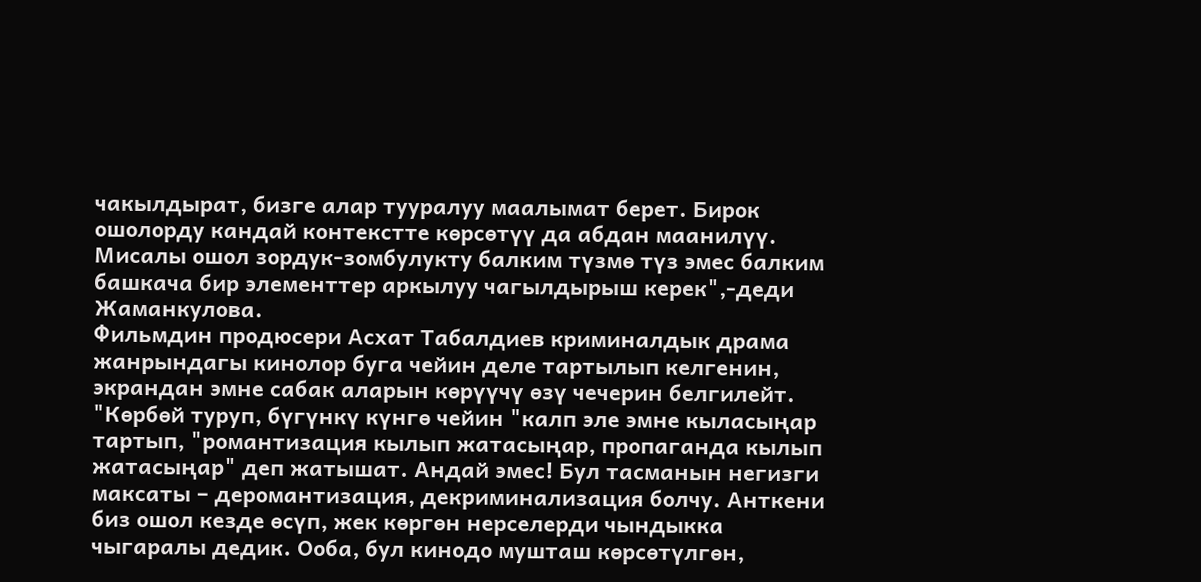чакылдырат, бизге алар тууралуу маалымат берет. Бирок ошолорду кандай контекстте көрсөтүү да абдан маанилүү. Мисалы ошол зордук-зомбулукту балким түзмө түз эмес балким башкача бир элементтер аркылуу чагылдырыш керек",-деди Жаманкулова.
Фильмдин продюсери Асхат Табалдиев криминалдык драма жанрындагы кинолор буга чейин деле тартылып келгенин, экрандан эмне сабак аларын көрүүчү өзү чечерин белгилейт.
"Көрбөй туруп, бүгүнкү күнгө чейин "калп эле эмне кыласыңар тартып, "романтизация кылып жатасыңар, пропаганда кылып жатасыңар" деп жатышат. Андай эмес! Бул тасманын негизги максаты – деромантизация, декриминализация болчу. Анткени биз ошол кезде өсүп, жек көргөн нерселерди чындыкка чыгаралы дедик. Ооба, бул кинодо мушташ көрсөтүлгөн,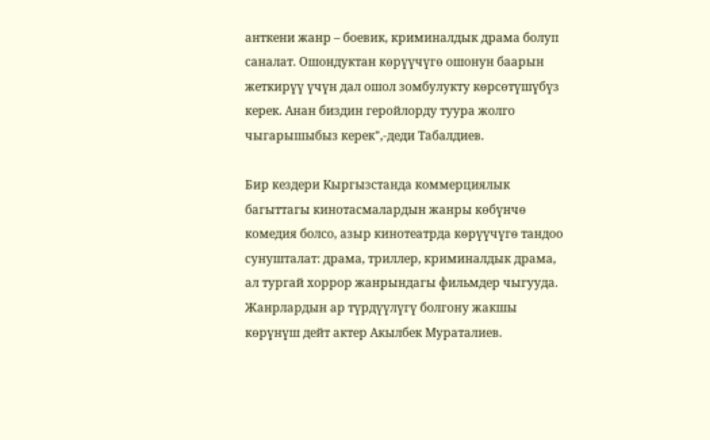анткени жанр – боевик, криминалдык драма болуп саналат. Ошондуктан көрүүчүгө ошонун баарын жеткирүү үчүн дал ошол зомбулукту көрсөтүшүбүз керек. Анан биздин геройлорду туура жолго чыгарышыбыз керек",-деди Табалдиев.

Бир кездери Кыргызстанда коммерциялык багыттагы кинотасмалардын жанры көбүнчө комедия болсо, азыр кинотеатрда көрүүчүгө тандоо сунушталат: драма, триллер, криминалдык драма, ал тургай хоррор жанрындагы фильмдер чыгууда.
Жанрлардын ар түрдүүлүгү болгону жакшы көрүнүш дейт актер Акылбек Мураталиев.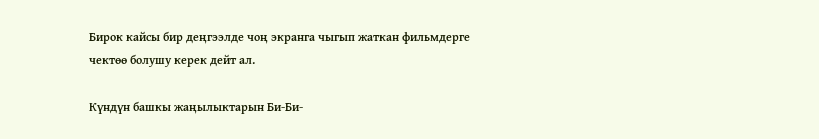Бирок кайсы бир деңгээлде чоң экранга чыгып жаткан фильмдерге чектөө болушу керек дейт ал.

Күндүн башкы жаңылыктарын Би-Би-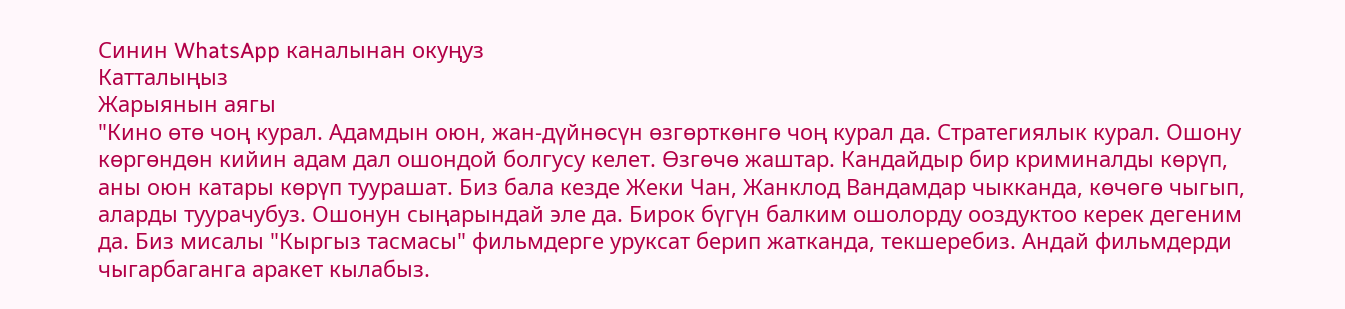Синин WhatsApp каналынан окуңуз
Катталыңыз
Жарыянын аягы
"Кино өтө чоң курал. Адамдын оюн, жан-дүйнөсүн өзгөрткөнгө чоң курал да. Стратегиялык курал. Ошону көргөндөн кийин адам дал ошондой болгусу келет. Өзгөчө жаштар. Кандайдыр бир криминалды көрүп, аны оюн катары көрүп туурашат. Биз бала кезде Жеки Чан, Жанклод Вандамдар чыкканда, көчөгө чыгып, аларды туурачубуз. Ошонун сыңарындай эле да. Бирок бүгүн балким ошолорду ооздуктоо керек дегеним да. Биз мисалы "Кыргыз тасмасы" фильмдерге уруксат берип жатканда, текшеребиз. Андай фильмдерди чыгарбаганга аракет кылабыз.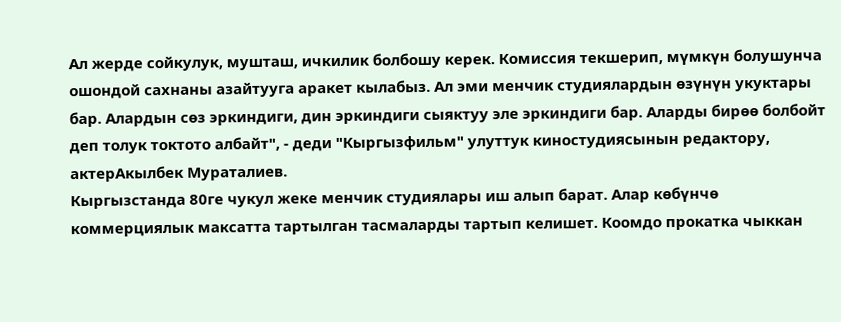Ал жерде сойкулук, мушташ, ичкилик болбошу керек. Комиссия текшерип, мүмкүн болушунча ошондой сахнаны азайтууга аракет кылабыз. Ал эми менчик студиялардын өзүнүн укуктары бар. Алардын сөз эркиндиги, дин эркиндиги сыяктуу эле эркиндиги бар. Аларды бирөө болбойт деп толук токтото албайт", - деди "Кыргызфильм" улуттук киностудиясынын редактору, актерАкылбек Мураталиев.
Кыргызстанда 80ге чукул жеке менчик студиялары иш алып барат. Алар көбүнчө коммерциялык максатта тартылган тасмаларды тартып келишет. Коомдо прокатка чыккан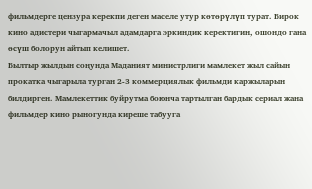фильмдерге цензура керекпи деген маселе утур көтөрүлүп турат. Бирок кино адистери чыгармачыл адамдарга эркиндик керектигин, ошондо гана өсүш болорун айтып келишет.
Былтыр жылдын соңунда Маданият министрлиги мамлекет жыл сайын прокатка чыгарыла турган 2-3 коммерциялык фильмди каржыларын билдирген. Мамлекеттик буйрутма боюнча тартылган бардык сериал жана фильмдер кино рыногунда киреше табууга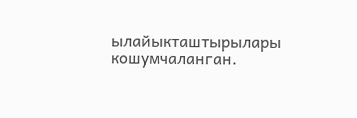ылайыкташтырылары кошумчаланган.